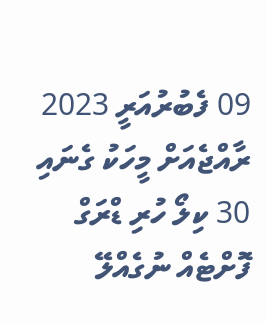09 ފެބުރުއަރީ 2023
ރާއްޖެއަށް މީހަކު ގެނައި 30 ކިލޯ ހުރި ޑްރަގް ފޮށްޓެއް ނުގެއްލޭ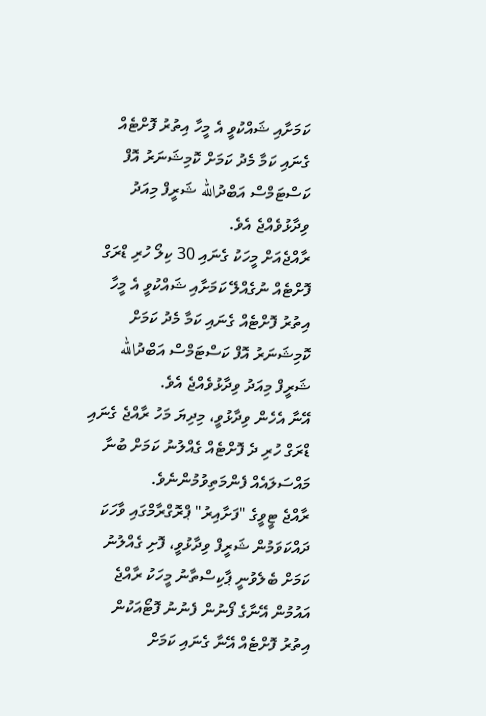ކަމަށާއި ޝައްކުވީ އެ މީހާ އިތުރު ފޮށްޓެއް ގެނައި ކަމާ މެދު ކަމަށް ކޮމިޝަނަރު އޮފް ކަސްޓަމްސް އަބްދުالله ޝަރީފް މިއަދު ވިދާޅުވެއްޖެ އެވެ.
ރާއްޖެއަށް މީހަކު ގެނައި 30 ކިލޯ ހުރި ޑްރަގް ފޮށްޓެއް ނުގެއްލޭ ކަމަށާއި ޝައްކުވީ އެ މީހާ އިތުރު ފޮށްޓެއް ގެނައި ކަމާ މެދު ކަމަށް ކޮމިޝަނަރު އޮފް ކަސްޓަމްސް އަބްދުالله ޝަރީފް މިއަދު ވިދާޅުވެއްޖެ އެވެ.
އޭނާ އެހެން ވިދާޅުވީ، މިދިޔަ މަހު ރާއްޖެ ގެނައި ޑްރަގް ހުރި ދެ ފޮށްޓެއް ގެއްލުނު ކަމަށް ބުނާ މައްސަލައެއް ފެންމަތިވުމުންނެވެ.
ރާއްޖެ ޓީވީގެ "ފަށާއިރު" ޕްރޮގްރާމްގައި ވާހަކަ ދައްކަވަމުން ޝަރީފް ވިދާޅުވީ، ފޮށި ގެއްލުނު ކަމަށް ބެލެވުނީ ޕާކިސްތާނު މީހަކު ރާއްޖެ އައުމުން އޭނާގެ ފޯނުން ފެނުނު ފޮޓޯއަކުން އިތުރު ފޮށްޓެއް އޭނާ ގެނައި ކަމަށް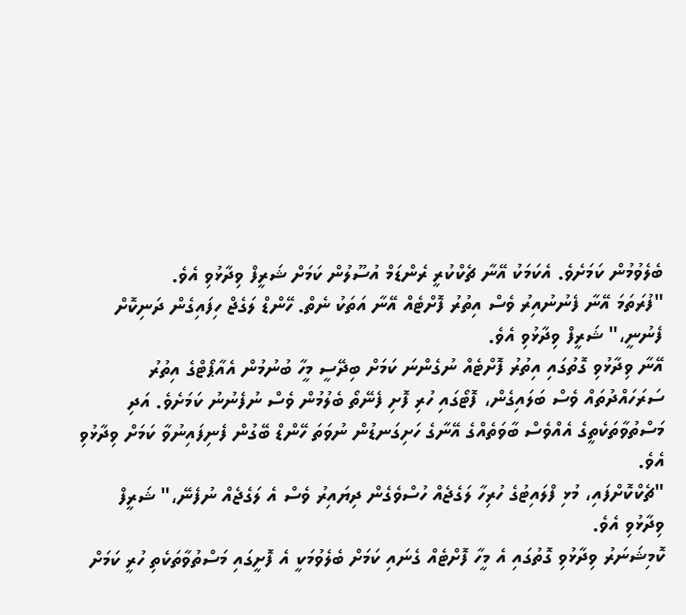ބެލެވުމުން ކަމަށެވެ. އެކަމަކު އޭނާ ޗެކްކުރީ ރެންޑަމް އުސޫލުން ކަމަށް ޝަރީފް ވިދާޅުވި އެވެ.
"ފުރަތަމަ އޭނާ ފެނުނުއިރު ވެސް އިތުރު ފޮށްޓެއް އޭނާ އަތަކު ނެތް. ހޭންޑް ލަގެޖް ހިފައިގެން ދަނިކޮށް ފެނުނީ،" ޝަރީފް ވިދާޅުވި އެވެ.
އޭނާ ވިދާޅުވި ގޮތުގައި އިތުރު ފޮށްޓެއް ނުގެންނަ ކަމަށް ބިދޭސީ މީހާ ބުނުމުން އެއާޕޯޓްގެ އިތުރު ސަރަހައްދުތައް ވެސް ބަލައިގެން، ފޮޓޯގައި ހުރި ފޮށި ފެނޭތޯ ބެލުމުން ވެސް ނުފެނުނު ކަމަށެވެ. އަދި މަސްތުވާތަކެތީގެ އެއްވެސް ބާވަތެއްގެ އޭނާގެ ހަށިގަނޑުން ނުވަތަ ހޭންޑް ބޭގުން ފެނިފައިނުވާ ކަމަށް ވިދާޅުވި އެވެ.
"ޗެކްކޮށްފައި، މުޅި ފްލައިޓުގެ ހުރިހާ ލަގެޖެއް ހުސްވެގެން ދިޔައިރު ވެސް އެ ލަގެޖެއް ނުފެނޭ،" ޝަރީފް ވިދާޅުވި އެވެ.
ކޮމިޝަނަރު ވިދާޅުވި ގޮތުގައި އެ މީހާ ފޮށްޓެއް ގެނައި ކަމަށް ބެލެވުމަކީ އެ ފޮށީގައި މަސްތުވާތަކެތި ހުރީ ކަމަށް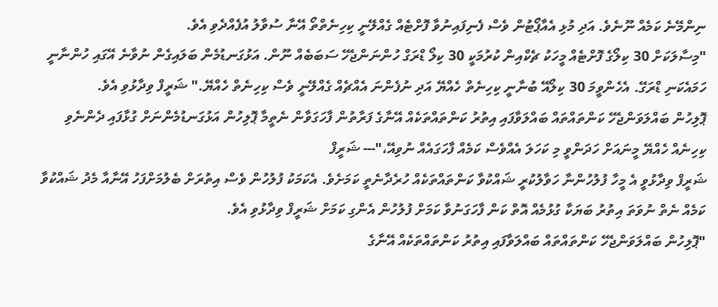ނިންމޭނެ ކަމެއް ނޫނެވެ. އަދި މުޅި އެއާޕޯޓުން ވެސް ފެނިފައިނުވާ ފޮށްޓެއް ގެއްލޭނީ ކިހިނެތްތޯ އޭނާ ސުވާލު އުފެއްދެވި އެވެ.
"މިސާލަކަށް 30 ކިލޯގެ ފޮށްޓެއް މީހަކު ޗެކްއިން ކުރުމަކީ 30 ކިލޯ ޑްރަގް ހުންނަންޖެހޭ ސަބަބެއް ނޫން. އަޅުގަނޑުމެން ބަލައިގެން ނުވާނެ އޭގައި ހުންނާނީ ހަމައެކަނި ޑްރަގޭ. އެހެންވީމަ 30 ކިލޯއޭ ބުނާނީ ކިހިނެތް ހެއްޔޭ އަދި ނުފެންނަ އެއްޗެއް ގެއްލޭނީ ވެސް ކިހިނެތް ހެއްޔޭ." ޝަރީފް ވިދާޅުވި އެވެ.
ޕޮލިހުން ބައްލަވަންޖެހޭ ކަންތައްތައް ބައްލަވާފައި އިތުރު ކަންތައްތަކެއް އޭނާގެ ފަރާތުން ފާހަގަވާން ނެތީމާ ޕޮލިހުން އަޅުގަނޑުމެންނަށް ގުޅާފައި ދެންނެވި ކިހިނެއް ހެއްޔޭ މީނައަށް ހަދަންވީ މި ކަހަލަ އެއްވެސް ކަމެއް ފާހަގައެއް ނުވިއޭ،"--- ޝަރީފް
ޝަރީފް ވިދާޅުވީ އެ މީހާ ފުލުހުންނާ ހަވާލުކުރީ ޝައްކުވާ ކަންތައްތަކެއް ހުރެދާނެތީ ކަމަށެވެ. އެކަމަކު ފުލުހުން ވެސް އިތުރަށް ބެލުމަށްފަހު އޭނާއާ މެދު ޝައްކުވާ ކަމެއް ނެތް ނުވަތަ އިތުރު ބަޔަކާ ގުޅުމެއް އޮތް ކަން ފާހަގަނުވާ ކަމަށް ފުލުހުން އެންގި ކަމަށް ޝަރީފް ވިދާޅުވި އެވެ.
"ޕޮލިހުން ބައްލަވަންޖެހޭ ކަންތައްތައް ބައްލަވާފައި އިތުރު ކަންތައްތަކެއް އޭނާގެ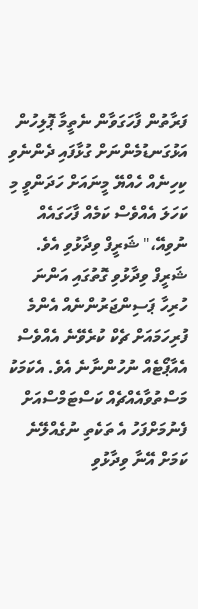ފަރާތުން ފާހަގަވާން ނެތީމާ ޕޮލިހުން އަޅުގަނޑުމެންނަށް ގުޅާފައި ދެންނެވި ކިހިނެއް ހެއްޔޭ މީނައަށް ހަދަންވީ މި ކަހަލަ އެއްވެސް ކަމެއް ފާހަގައެއް ނުވިއޭ،" ޝަރީފް ވިދާޅުވި އެވެ.
ޝަރީފް ވިދާޅުވި ގޮތުގައި އަންނަ ހުރިހާ ޕަސިންޖަރުންނެއް އެންމެ ފުރިހަމައަށް ޗެކް ކުރެވޭނެ އެއްވެސް އެއާޕޯޓެއް ނުހުންނާނެ އެވެ. އެކަމަކު މަސްތުވާއެއްޗެއް ކަސްޓަމްސްއަށް ފެނުމަށްފަހު އެ ތަކެތި ނުގެއްލޭނެ ކަމަށް އޭނާ ވިދާޅުވި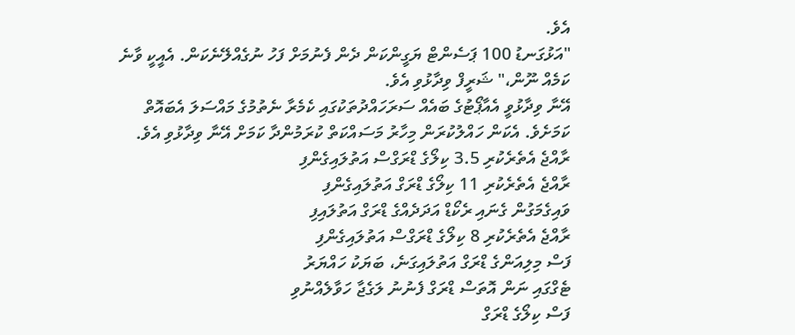އެވެ.
"އަޅުގަނޑު 100 ޕަސެންޓް ޔަގީންކަން ދެން ފެނުމަށް ފަހު ނުގެއްލޭނެކަން. އެއީކީ ވާނެ ކަމެއް ނޫން،" ޝަރީފް ވިދާޅުވި އެވެ.
އޭނާ ވިދާޅުވީ އެއާޕޯޓުގެ ބައެއް ސަރަހައްދުތަކުގައި ކެމެރާ ނެތުމުގެ މައްސަލަ އެބައޮތް ކަމަށެވެ. އެކަން ހައްލުކުރަން މިހާރު މަސައްކަތް ކުރަމުންދާ ކަމަށް އޭނާ ވިދާޅުވި އެވެ.
ރާއްޖެ އެތެރެކުރި 3.5 ކިލޯގެ ޑްރަގްސް އަތުލައިގެންފި
ރާއްޖެ އެތެރެކުރި 11 ކިލޯގެ ޑްރަގް އަތުލައިގެންފި
ވައިގެމަގުން ގެނައި ރެކޯޑް އަދަދެއްގެ ޑްރަގް އަތުލައިފި
ރާއްޖެ އެތެރެކުރި 8 ކިލޯގެ ޑްރަގްސް އަތުލައިގެންފި
ފަސް މިލިއަންގެ ޑްރަގް އަތުލައިގަނެ، ބަޔަކު ހައްޔަރު
ޓެގްގައި ނަން އޮތަސް ޑްރަގް ފެނުނު ލަގެޖާ ހަވާލެއްނުވި
ފަސް ކިލޯގެ ޑްރަގް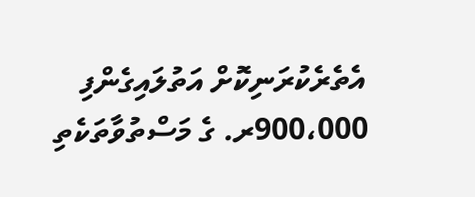އެތެރެކުރަނިކޮށް އަތުލައިގެންފި
900،000ރ. ގެ މަސްތުވާތަކެތި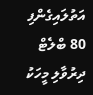އަތުލައިގެންފި
80 ބްލެޓް ދިރުވާލި މީހަކު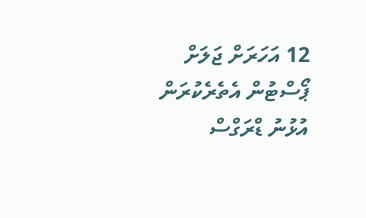12 އަހަރަށް ޖަލަށް
ޕޯސްޓުން އެތެރެކުރަން އުޅުނު ޑްރަގްސް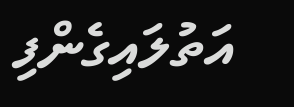އަތުލައިގެންފި